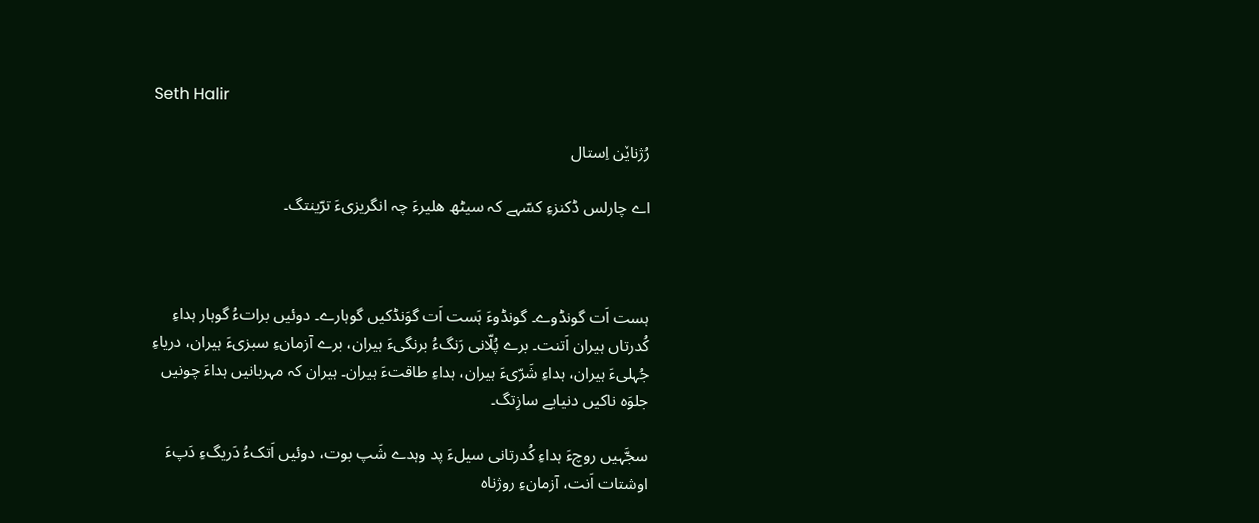Seth Halir

رُژناێن اِستال

اے چارلس ڈکنزءِ کسّہے کہ سیٹھ ھلیرءَ چہ انگریزیءَ ترّینتگ۔



ہست اَت گونڈوے۔ گونڈوءَ ہَست اَت گوَنڈکیں گوہارے۔ دوئیں براتءُ گوہار ہداءِ کُدرتاں ہیران اَتنت۔ برے پُلّانی رَنگءُ برنگیءَ ہیران، برے آزمانءِ سبزیءَ ہیران، دریاءِ جُہلیءَ ہیران، ہداءِ شَرّیءَ ہیران، ہداءِ طاقتءَ ہیران۔ ہیران کہ مہربانیں ہداءَ چونیں جلوَہ ناکیں دنیایے سازِتگ۔

سجَّہیں روچءَ ہداءِ کُدرتانی سیلءَ پد وہدے شَپ بوت، دوئیں اَتکءُ دَریگءِ دَپءَ اوشتات اَنت، آزمانءِ روژناہ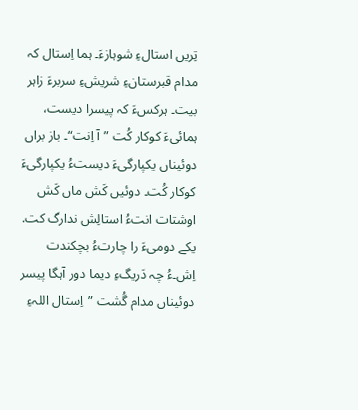تِریں استالءِ شوہازءَ۔ ہما اِستال کہ مدام قبرستانءِ شریشءِ سربرءَ زاہر بیت۔ ہرکسءَ کہ پیسرا دیست، ہمائیءَ کوکار کُت ”آ اِنت“۔ باز براں دوئیناں یکپارگیءَ دیستءُ یکپارگیءَ کوکار کُت۔ دوئیں کَش ماں کَش اوشتات انتءُ استالِش ندارگ کت. یکے دومیءَ را چارتءُ بچکندت اِش۔ءُ چہ دَریگءِ دیما دور آہگا پیسر دوئیناں مدام گُشت ”اِستال اللہءِ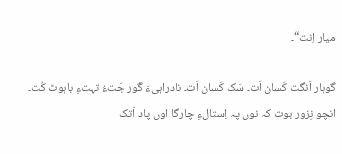میار اِنت“۔

گوہار اَنگت کَسان اَت۔ سَک کَسان اَت۔ نادراہیءَ گْور جَتءُ تہتءِ باہوٹ کُت۔ انچو نِزور بوت کہ نوں پہ اِستالءِ چارگا اوں پاد اَتک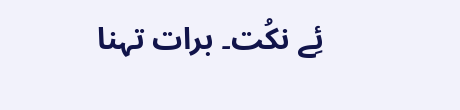ئِے نکُت۔ برات تہنا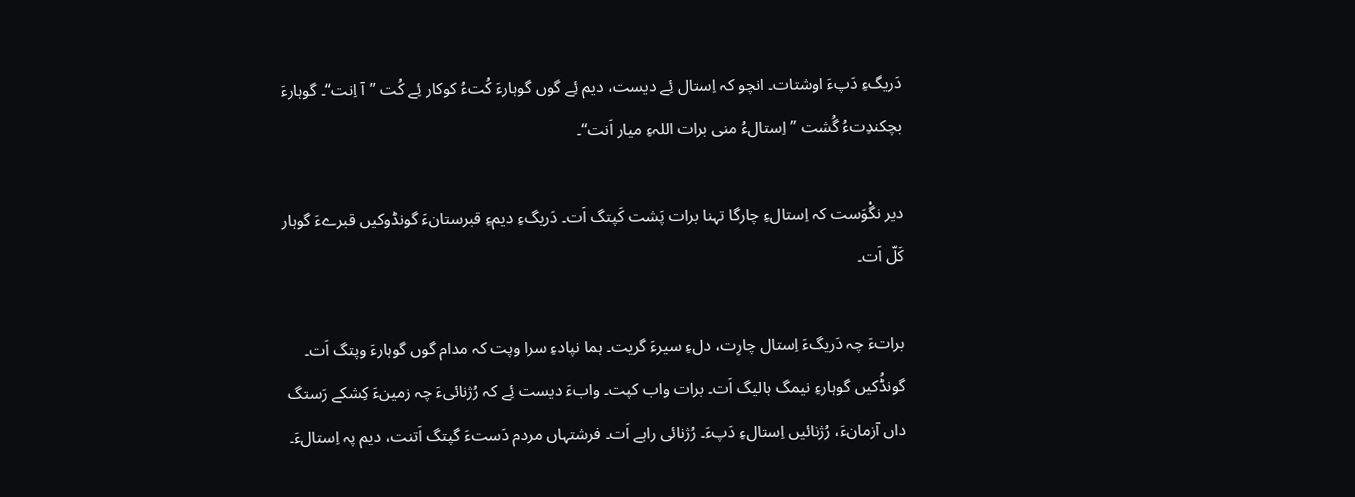دَریگءِ دَپءَ اوشتات۔ انچو کہ اِستال ئِے دیست، دیم ئِے گوں گوہارءَ کُتءُ کوکار ئِے کُت ”آ اِنت“۔ گوہارءَ بچکندِتءُ گُشت ”اِستالءُ منی برات اللہءِ میار اَنت“۔

دیر نگْوَست کہ اِستالءِ چارگا تہنا برات پَشت کَپتگ اَت۔ دَریگءِ دیمءِ قبرستانءَ گونڈوکیں قبرےءَ گوہار کَلّ اَت۔

براتءَ چہ دَریگءَ اِستال چارِت، دلءِ سیرءَ گریت۔ ہما نپادءِ سرا وپت کہ مدام گوں گوہارءَ وپتگ اَت۔ گونڈُکیں گوہارءِ نیمگ ہالیگ اَت۔ برات واب کپت۔ وابءَ دیست ئِے کہ رُژنائیءَ چہ زمینءَ کِشکے رَستگ داں آزمانءَ، رُژنائیں اِستالءِ دَپءَ۔ رُژنائی راہے اَت۔ فرشتہاں مردم دَستءَ گپتگ اَتنت، دیم پہ اِستالءَ۔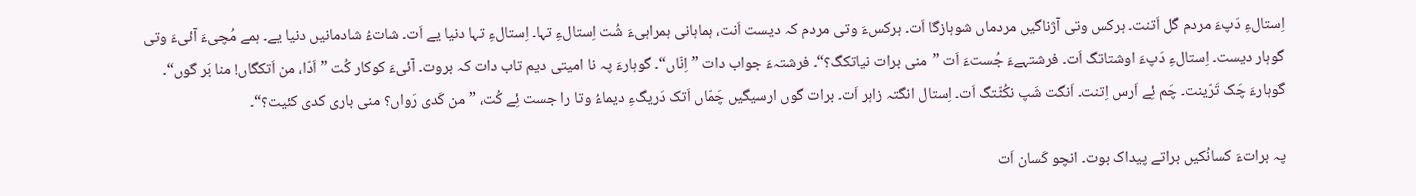اِستالءِ دَپءَ مردم گَل اَتنت۔ ہرکس وتی آژناگیں مردماں شوہازگا اَت۔ ہرکسءَ وتی مردم کہ دیست اَنت، ہماہانی ہمراہیءَ شُت اِستالءِ تہا۔ اِستالءِ تہا دنیا یے اَت۔ شاتءُ شادمانیں دنیا یے۔ ہمے مُچیءَ آئیءَ وتی گوہار دیست۔ اِستالءِ دَپءَ اوشتاتگ اَت۔ فرشتہےءَ جُستءَ اَت ”منی برات نیاتکگ؟“۔ فرشتہءَ جواب دات ”اِنّاں“۔ گوہارءَ پہ نا امیتی دیم تاب دات کہ بروت۔ آئیءَ کوکار کُت ”اَدّا، من اَتکگاں! منا بَر گوں“۔ گوہارءَ چَک تَرّینت۔ چَم ئِے اَرس اِتنت۔ اَنگت شَپ نکُٹّتگ اَت۔ اِستال انگتہ زاہر اَت۔ برات گوں ارسیگیں چَمّاں اَتک دَریگءِ دیماءُ وتا را جست ئِے کُت، ”من کَدی رَواں؟ منی باری کدی کئیت؟“۔

پہ براتءَ کسانُکیں براتے پیداک بوت۔ انچو کَسان اَت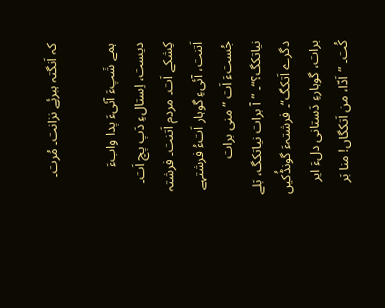کہ اَنگتہ ہبرئِے نزانت۔ مُرت۔

ہمے شَپءَ آئیءَ پدا وابءَ دیست، اِستالءِ دَپ پچ اَت۔ کِشکے اَت۔ مردم اَتنت۔ فرشتہ اَتنت، آئیءِ گوہار اَتءُ فرشتہے جُستءَ اَت ”منی برات نیاتکگ؟“۔ ”آ برات نیاتکگ، بَلے دگرے اَتکگ“۔ فرشتہءَ گونڈُکیں برات، گوہارءِ دَستانی دلءَ ایر کُت۔ ”اَدّا، من اَتکگاں! منا بَر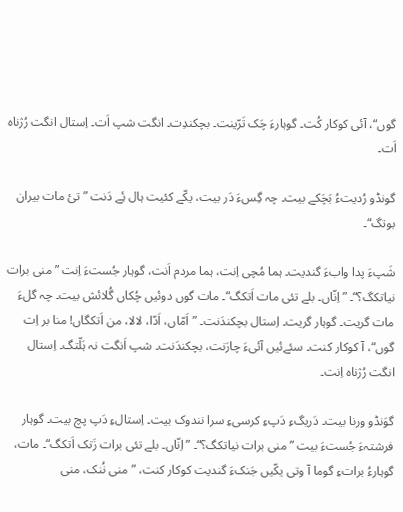گوں“، آئی کوکار کُت۔ گوہارءَ چَک تَرّینت۔ بچکندِت۔ انگت شپ اَت۔ اِستال انگت رُژناہ اَت۔

گونڈو رُدیتءُ بَچَکے بیت۔ چہ گِسءَ دَر بیت، یکّے کئیت ہال ئِے دَنت ”تئ مات بیران بوتگ“۔

شَپءَ پدا وابءَ گندیت۔ ہما مُچی اِنت، ہما مردم اَنت، گوہار جُستءَ اِنت ”منی برات نیاتکگ؟“۔ ”اِنّاں۔ بلے تئی مات اَتکگ“۔ مات گوں دوئیں چُکاں گُلائش بیت۔ چہ گلءَ مات گریت۔ گوہار گریت۔ اِستال بچکندَنت۔ ”اَمّاں، اَدّا، لالا، من اَتکگاں! منا بر اِت گوں“، آ کوکار کنت۔ سئےئیں آئیءَ چارَنت، بچکندَنت۔ شپ اَنگت نہ ہَلّتگ۔ اِستال انگت رُژناہ اِنت۔

گوَنڈو ورنا بیت۔ دَریگءِ دَپءِ کرسیءِ سرا نندوک بیت۔ اِستالءِ دَپ پچ بیت۔ گوہار فرشتہءَ جُستءَ بیت ”منی برات نیاتکگ؟“۔ ”اِنّاں۔ بلے تئی برات زَتک اَتکگ“۔ مات، گوہارءُ براتءِ گوما آ وتی یکّیں جَنکءَ گندیت کوکار کنت، ”منی نُنک، منی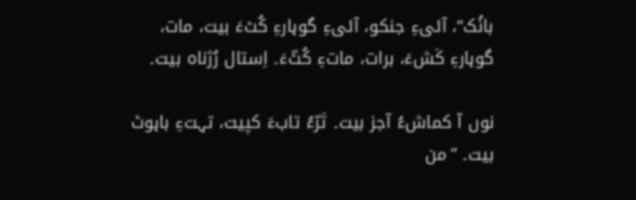بانُک“، آئیءِ جنکو، آئیءِ گوہارءِ کُٹءَ بیت، مات، گوہارءِ کَشءَ، برات، ماتءِ کُٹّءَ۔ اِستال رُژناہ بیت۔

نوں آ کماشءُ آجز بیت۔ تَرّءُ تابءَ کپیت، تہتءِ باہوٹ بیت۔ ”من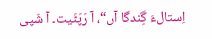اِستالءَ گِندگا آں“، آ رَپَٹَیت۔ آ شَپی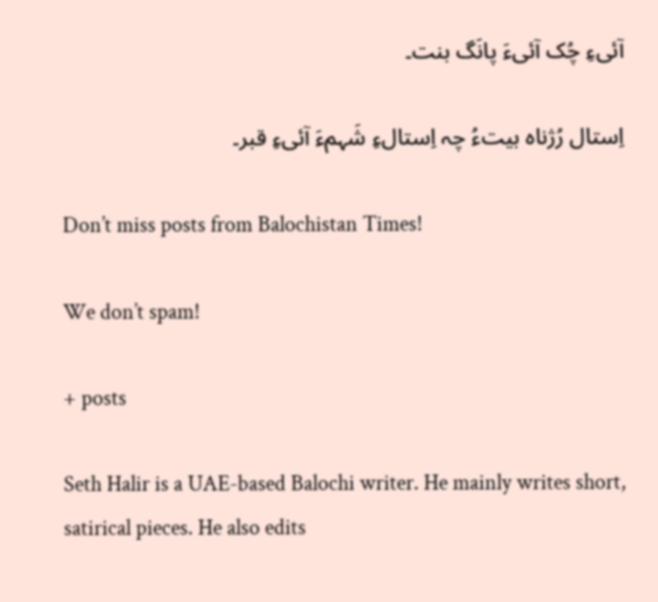آئیءِ چُک آئیءَ پانَگ بنت۔

اِستال رُژناہ بیتءُ چہ اِستالءِ شَہمءَ آئیءِ قبر۔

Don’t miss posts from Balochistan Times!

We don’t spam!

+ posts

Seth Halir is a UAE-based Balochi writer. He mainly writes short, satirical pieces. He also edits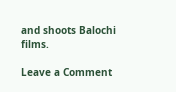and shoots Balochi films.

Leave a Comment